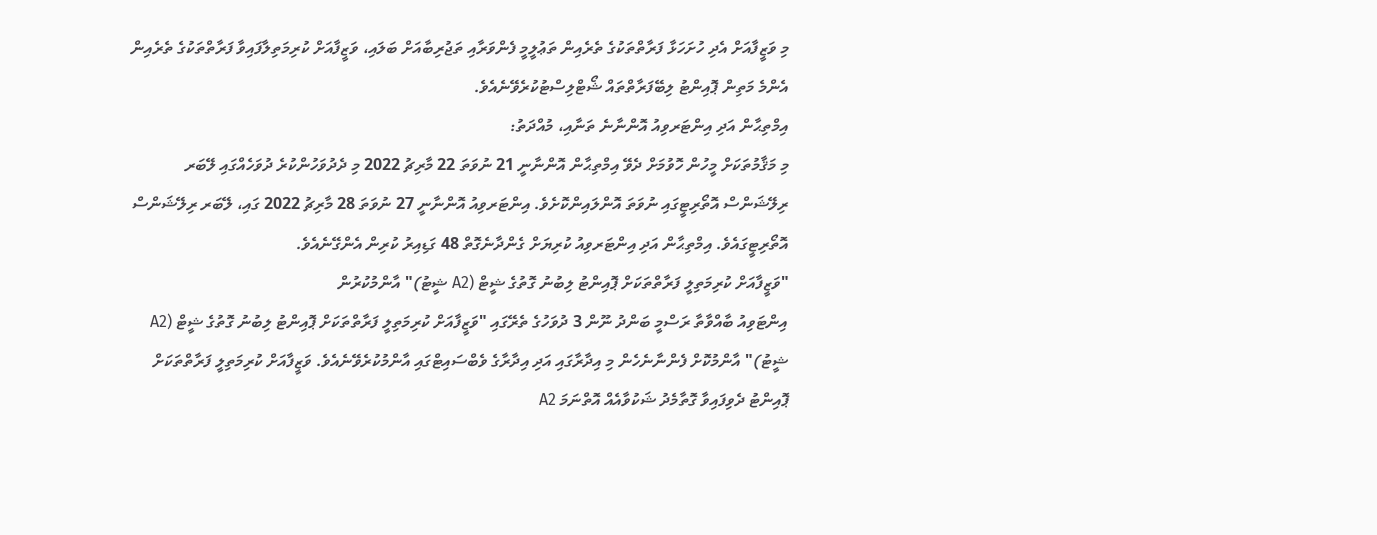މި ވަޒީފާއަށް އެދި ހުށަހަޅާ ފަރާތްތަކުގެ ތެރެއިން ތަޢުލީމީ ފެންވަރާއި ތަޖުރިބާއަށް ބަލައި، ވަޒީފާއަށް ކުރިމަތިލާފައިވާ ފަރާތްތަކުގެ ތެރެއިން އެންމެ މަތިން ޕޮއިންޓު ލިބޭފަރާތްތައް ޝޯޓްލިސްޓުކުރެވޭނެއެވެ.
އިމްތިޙާން އަދި އިންޓަރވިއު އޮންނާނެ ތަނާއި، މުއްދަތު:
މި މަޤާމުތަކަށް މީހުން ހޮވުމަށް ދެވޭ އިމްތިޙާން އޮންނާނީ 21 ނުވަތަ 22 މާރިޗު 2022 މި ދެދުވަހުންކުރެ ދުވަހެއްގައި ލޭބަރ ރިލޭޝަންސް އޮތޯރިޓީގައި ނުވަތަ އޮންލައިންކޮށެވެ. އިންޓަރވިއު އޮންނާނީ 27 ނުވަތަ 28 މާރިޗު 2022 ގައި، ލޭބަރ ރިލޭޝަންސް އޮތޯރިޓީގައެވެ. އިމްތިޙާން އަދި އިންޓަރވިއު ކުރިޔަށް ގެންދާނެގޮތް 48 ގަޑިއިރު ކުރިން އެންގޭނެއެވެ.
"ވަޒީފާއަށް ކުރިމަތިލީ ފަރާތްތަކަށް ޕޮއިންޓު ލިބުނު ގޮތުގެ ޝީޓް (A2 ޝީޓު)" އާންމުކުރުން
އިންޓަވިއު ބާއްވާތާ ރަސްމީ ބަންދު ނޫން 3 ދުވަހުގެ ތެރޭގައި "ވަޒީފާއަށް ކުރިމަތިލީ ފަރާތްތަކަށް ޕޮއިންޓު ލިބުނު ގޮތުގެ ޝީޓް (A2 ޝީޓު)" އާންމުކޮށް ފެންނާނެހެން މި އިދާރާގައި އަދި އިދާރާގެ ވެބްސައިޓްގައި އާންމުކުރެވޭނެއެވެ. ވަޒީފާއަށް ކުރިމަތިލީ ފަރާތްތަކަށް ޕޮއިންޓު ދެވިފައިވާ ގޮތާމެދު ޝަކުވާއެއް އޮތްނަމަ A2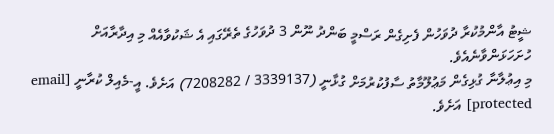ޝީޓު އާންމުކުރާ ދުވަހުން ފެށިގެން ރަސްމީ ބަންދު ނޫން 3 ދުވަހުގެ ތެރޭގައި އެ ޝަކުވާއެއް މި އިދާރާއަށް ހުށަހަޅަންވާނެއެވެ.
މި އިޢުލާނާ ގުޅިގެން މަޢުލޫމާތު ސާފުކުރުމަށް ގުޅާނީ (3339137 / 7208282) އަށެވެ. އީ-މެއިލް ކުރާނީ [email protected] އަށެވެ.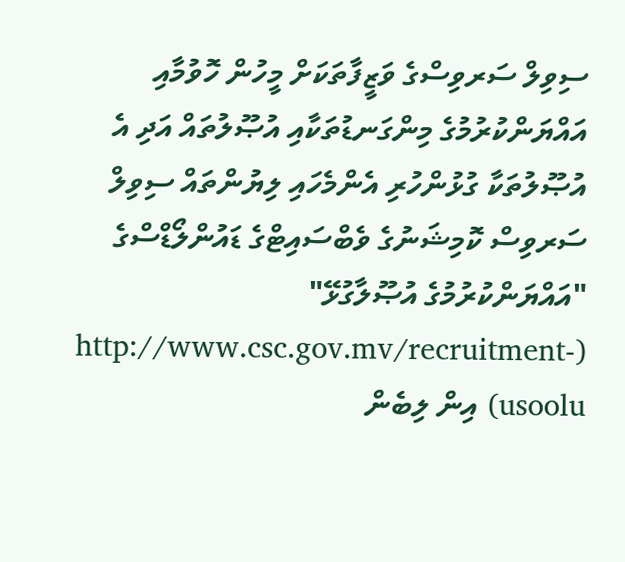ސިވިލް ސަރވިސްގެ ވަޒީފާތަކަށް މީހުން ހޮވުމާއި އައްޔަންކުރުމުގެ މިންގަނޑުތަކާއި އުޞޫލުތައް އަދި އެ އުޞޫލުތަކާ ގުޅުންހުރި އެންމެހައި ލިޔުންތައް ސިވިލް ސަރވިސް ކޮމިޝަނުގެ ވެބްސައިޓްގެ ޑައުންލޯޑްސްގެ "އައްޔަންކުރުމުގެ އުޞޫލާގުޅޭ" (http://www.csc.gov.mv/recruitment-usoolu) އިން ލިބެން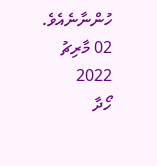ހުންނާނެއެވެ.
02 މާރިޗު 2022
ހޯދާ